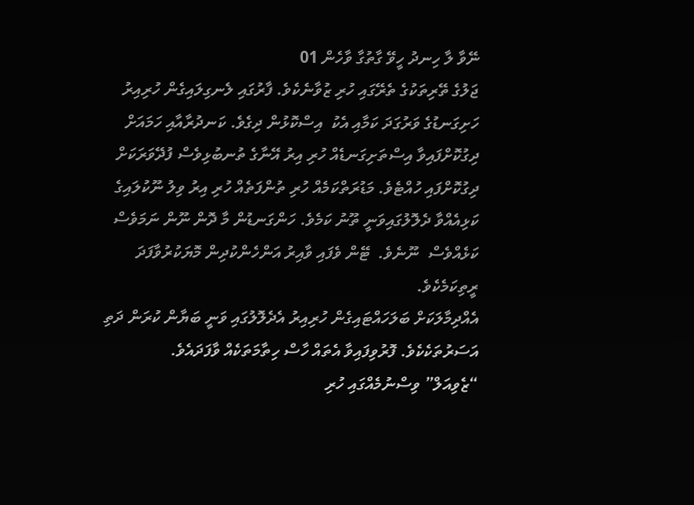ނޭވާ ލާ ހިނދު ހީވޭ ގާތުގާ ވާހެން 01
ޖަލުގެ ތޭރިތަކުގެ ތެރޭގައި ހުރި ޒުވާނެކެވެ. ފާރުގައި ލެނގިލައިގެން ހުރިއިރު ހަށިގަނޑުގެ ވަރުގަދަ ކަމާއި އެކު  އިސްކޮޅުން ދިގެވެ. ކަނދުރާއާއި ހަމައަށް ދިގުކޮށްފައިވާ އިސްތަށިގަނޑެއް ހުރި އިރު އޭނާގެ ތުނބުޅިވެސް ފުދޭވަރަކަށް ދިގުކޮށްފައި ހުއްޓެވެ. މަޑުރަތްކަމެއް ހުރި ތުންފަތެއް ހުރި އިރު ވިލު ނޫކުލައިގެ ކަޅިއެއްވާ ދެލޮލުގައިވަނީ ތޫނު ކަމެވެ. ހަންގަނޑުން މާ ދޮން ނޫން ނަމަވެސް ކަޅެއްވެސް  ނޫނެވެ.  ޓޭން ވެފައި ވާއިރު އަންހެންކުދިން މޮޔަކުރުވާފަދަ ރީތިކަމެކެވެ.
އެއްދިމާލަކަށް ބަލަހައްޓައިގެން ހުރިއިރު އެދެލޮލުގައި ވަނީ ބަޔާން ކުރަން ދަތި އަސަރުތަކެކެވެ. ފޮރުވިފައިވާ އެތައް ހާސް ހިތާމަތަކެއް ވާފަދައެވެ.
“ޒެވިއަލް” ވިސްނުމެއްގައި ހުރި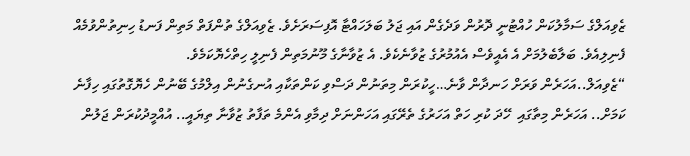ޒެވިއަލްގެ ސަމާލުކަން ހުއްޓުނީ ދޮރުން ވަދެގެން އައި ޖަލު ބަލަހައްޓާ އޮފިސަރަށެވެ. ޒެވިއަލްގެ ތުންފަތް މަތިން ފަނޑު ހިނިތުންވުމެއް ފެނިލިއެވެ. ބަލާބެލުމަށް އެ އެއީވެސް އެއުމުރުގެ ޒުވާނެކެވެ. އެ ޒުވާނާގެ މޫނުމަތިން ފެނިލީ ހިތްހެޔޮކަމެވެ.
“ޒެވިއަލް..އަހަރެން ވަރަށް ހަނދާން ވާނެ…ހީކުރަން މިތަނުން ދަސްވި ކަންތަކާއި އުނގެނުން އިލްމުގެ ބޭނުން ހެޔޮގޮތުގައި ހިފާނެ ކަމަށް.. އަހަރެން މިތާގައި  ހޭދަ ކުރި ހަތް އަހަރުގެ ތެރޭގައި އަހަންނަށް ދިމާވި އެންމެ ތަފާތު ޒުވާނާ ތިޔައީ.. އުއްމީދުކުރަން ޖަލުން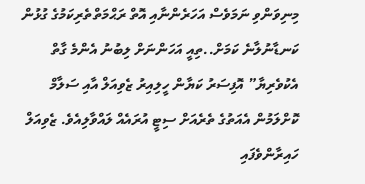މިނިވަންވި ނަމަވެސް އަހަރެންނާއި އޮތް ރަޙްމަތްތެރިކަމުގެ ގުޅުން ކަނޑާނުލާނެ ކަމަށް..ތިއީ އަހަންނަށް ލިބުނު އެންމެ ގާތް އެކުވެރިޔާ” އޮފިސަރު ކަޔާން ހީލިއިރު ޒެވިއަލް އާއި ސަލާމް ކޮށްލަމުން އެއަތުގެ ތެރެއަށް ސިޓީ އުރައެއް ލައްވާލިއެވެ. ޒެވިއަލް ހައިރާންވެފައި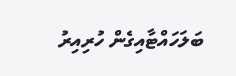ބަލަހައްޓާއިގެން ހުރިއިރު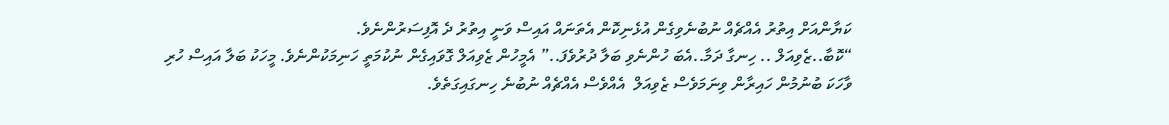ކަޔާންއަށް އިތުރު އެއްޗެއް ނުބުނެވިގެން އުޅެނިކޮން އެތަނައް އައިސް ވަނީ އިތުރު ދެ އޮފިސަރުންނެވެ.
“ކޮބާ..ޒެވިއަލް .. ހިނގާ ދަމާ..އެބަ ހުންނެވި ބަލާ ދުރުވެފަ..” އެމީހުން ޒެވިއަލް ގޮވައިގެން ނުކުމަތީ ހަނިމަކުންނެވެ. މީހަކު ބަލާ އައިސް ހުރި ވާހަކަ ބުނުމުން ހައިރާން ވިނަމަވެސް ޒެވިއަލް  އެއްވެސް އެއްޗެއް ނުބުނެ ހިނގައިގަތެވެ.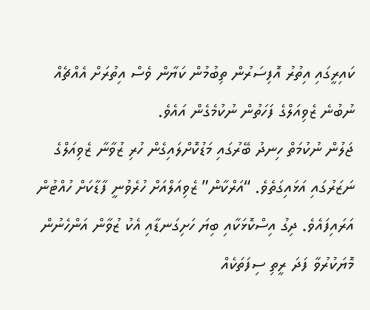ކައިރީގައި އިތުރު އޮފިސަރުން ތިބުމުން ކަޔާން ވެސް އިތުރަށް އެއްޗެއް ނުބުނެ ޒެވިއަލްގެ ފަހަތުން ނުކުމެގެން އައެވެ.
ޖަލުން ނުކުމަތް ހިނދު ބޭރުގައި މަޑުކޮށްލައިގެން ހުރި ޒުވާނާ ޒެވިއަލްގެ ނަޒަރުގައި އަޅައިގަތެވެ. “އަރްކާން” ޒެވިއަލްއަށް ހުރެވުނީ ފާޑާކަށް ހުއްޓުން އަރައިފައެވެ. ދިގު އިސްކޮޅަކާއި ބިޔަ ހަށިގަނޑާއި އެކު ޒުވާން އަންހެނުން މޮޔަކުރުވާ ފަދަ ރީތި ސިފަތަކެއް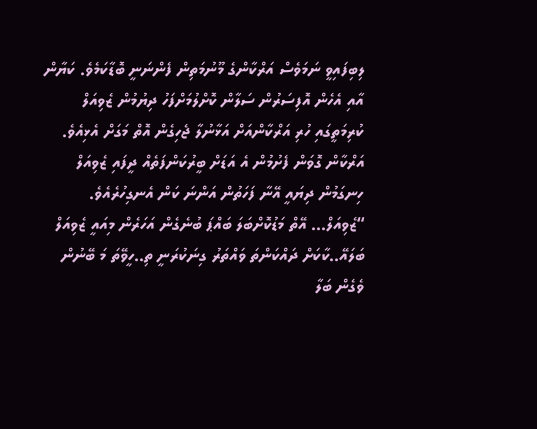ލިބިފައިވީ ނަމަވެސް އަރްކާންގެ މޫނުމަތިން ފެންނަނީ ބޮޑާކަމެވެ. ކަޔާން އާއި އެހެން އޮފިސަރުން ސަލާން ކޮށްލުމަށްފަހު ދިޔުމުން ޒެވިއަލް ކުރިމަތީގައި ހުރި އަރްކާންއަށް އަޅާނުލާ ޖެހިގެން އޮތް މަގަށް އެޅިއެވެ. އަރްކާން ގޮވަން ފެށުމުން އެ އަޑަށް ބީރުކަންފަތެއް ދީފައި ޒެވިއަލް ހިނގަމުން ދިޔައީ އޭނާ ފަހަތުން އަންނަ ކަން އެނގިހުރެއެވެ.
“ޒެވިއަލް… އޭތް މަޑުކޮށްބަލަ ބައްޕަ ބުނެގެން އަހަރެން މިއައީ ޒެވިއަލް ބަލައޭ..ކާކަށް ދައްކަންތަ ވައްތަރު ގިނަކުރަނީ ތި..ހީވޭތަ މަ ބޭނުން ވެގެން ބަލާ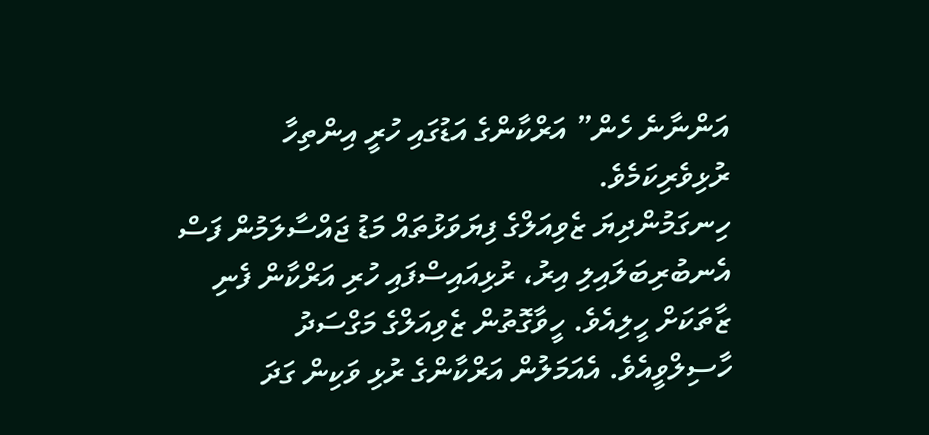އަންނާނެ ހެން” އަރްކާންގެ އަޑުގައި ހުރީ އިންތިހާ  ރުޅިވެރިކަމެވެ.
ހިނގަމުންދިޔަ ޒެވިއަލްގެ ފިޔަވަޅުތައް މަޑު ޖައްސާލަމުން ފަސް އެނބުރިބަލައިލި އިރު، ރުޅިއައިސްފައި ހުރި އަރްކާން ފެނި ޒާތަކަށް ހީލިއެވެ. ހީވާގޮތުން ޒެވިއަލްގެ މަގްސަދު ހާސިލްވީއެވެ. އެއަމަލުން އަރްކާންގެ ރުޅި ވަކިން ގަދަ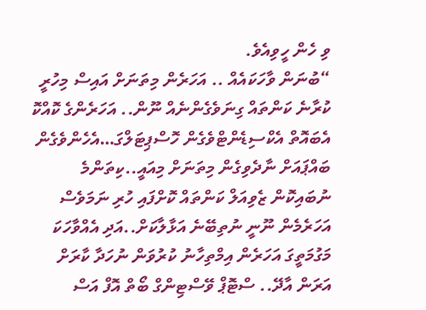ވި ހެން ހީވިއެވެ.
“ބުނަން ވާހަކައެއް .. އަހަރެން މިތަނަށް އައިސް މިހުރީ  ކުރާނެ ކަންތައް ގިނަވެގެންނެއް ނޫން.. އަހަރެންގެ ކޮއްކޮ އެބައޮތް އެކްސިޑެންޓްވެގެން ހޮސްޕިޓަލްގަ…އެހެންވެގެން ބައްޕައަށް ނާދެވިގެން މިތަނަށް މިއައީ..ކިތަންމެ ނުބައިކޮން ޒެވިއަލް ކަންތައް ކޮށްފައި ހުރި ނަމަވެސް އަހަރެމެން ނޫނީ ނުތިބޭނެ އަޅާލާކަށް..އަދި އެއްވާހަކަ މަގުމަތީގަ އަހަރެން އިމްތިހާނު ކުރުވަން ނުހަދާ ކާރަށް އަރަން އާދޭ.. ސްޓޮޕް ވޭސްޓިންގް ބޯތް އޮފް އަސް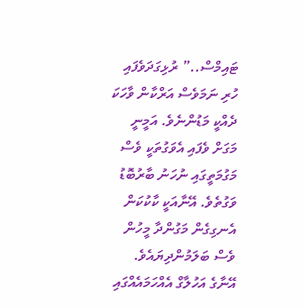ޓައިމްސް..” ރުޅިގަދަވެފައި ހުރި ނަމަވެސް އަރްކާން ވާހަކަ ދެއްކީ މަޑުންނެވެ. އަމީނީ މަގަށް ވެފައި އެވަގުތަކީ ވެސް މަގުމަތީގައި ނުހަނު ބާރުބޮޑު ވަގުތެވެ. އޭނާއަކީ ކާކުކަން އެނގިގެން މަގުންދާ މީހުން ވެސް ބަލަމުންދިޔައެވެ. އޭނާގެ އަހުލާގް އެއްހަމައެއްގައި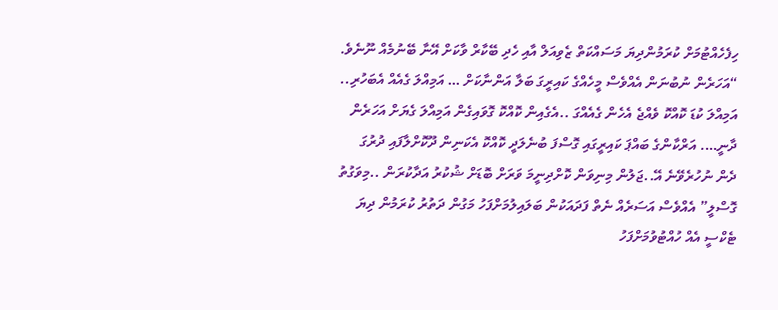ހިފެހެއްޓުމަށް ކުރަމުންދިޔަ މަސައްކަތް ޒެވިއަލް އާއި ހެދި ބޭކާރް ވާކަށް އޭނާ ބޭނުމެއް ނޫނެވެ.
“އަހަރެން ނުބުނަން އެއްވެސް މީހެއްގެ ކައިރީގަ ބަލާ އަންނާކަށް … އަމިއްލަ ގެއެއް އެބަހުރި.. އަމިއްލަ ކުޑަ ކޮއްކޮ ވެއްޖެ އެހެން ގެއެއްގަ ..އެގެއިން ކޮއްކޮ ގޮވައިގެން އަމިއްލަ ގެޔަށް އަހަރެން ދާނީ…. އަރްކާންގެ ބައްޕަ ކައިރީގައި ގޮސްފަ ބުނެލަދީ ކޮއްކޮ އެކަނިން ދޫކޮށްލާފައި ދުރުގަ ދެން ނުހުރެވޭނެ އޭ..ޖަލުން މިނިވަން ކޮށްދިނީމަ ވަރަށް ބޮޑަށް ޝުކުރު އަދާކުރަން ..މިވަގުތު ގޮސްލީ” އެއްވެސް އަސަރެއް ނެތް ފަދައަކުން ބަލައިލުމަށްފަހު މަގުން ދަތުރު ކުރަމުން ދިޔަ ޓެކްސީ އެއް ހުއްޓުވުމަށްފަހު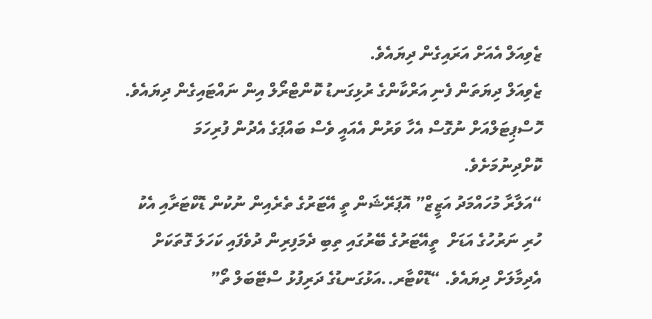ޒެވިއަލް އެއަށް އަރައިގެން ދިޔައެވެ.
ޒެވިއަލް ދިޔަތަން ފެނި އަރްކާންގެ ރުޅިގަނޑު ކޮންޓްރޯލް އިން ނައްޓައިގެން ދިޔައެވެ. ހޮސްޕިޓަލްއަށް ނުގޮސް އެހާ ވަރުން އެއައީ ވެސް ބައްޕަގެ އެދުން ފުރިހަމަ ކޮށްދިނުމަށެވެ.
“އަލާރާ މުހައްމަދު އަޒީޒް” އޮޕަރޭޝަން ތީ އޭޓަރުގެ ތެރެއިން ނުކުން ޑޮކްޓަރާއި އެކު ހުރި ނަރުހުގެ އަޑަށް  ތީއޭޓަރުގެ ބޭރުގައި ތިބި ދެމަފިރިން ދުވެފައި ކަހަލަ ގޮތަކަށް އެދިމާލަށް ދިޔައެވެ. “ޑޮކްޓާރ..އަޅުގަނޑުގެ ދަރިފުޅު ސްޓޭބަލް ތޯ”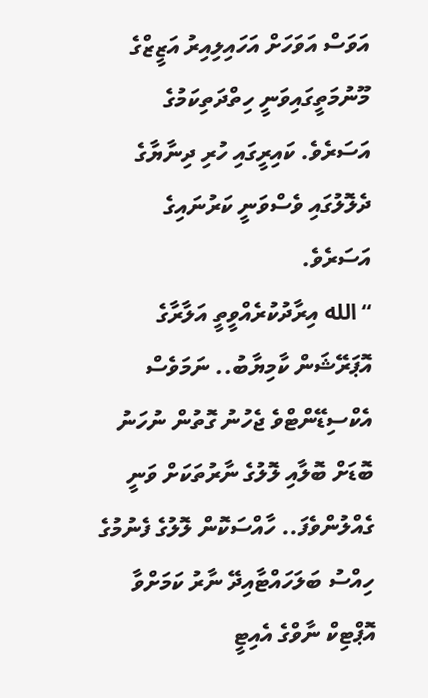އަވަސް އަވަހަށް އަހައިލިއިރު އަޒީޒްގެ މޫނުމަތީގައިވަނީ ހިތްދަތިކަމުގެ އަސަރެވެ. ކައިރީގައި ހުރި ދިނާޔާގެ ދެލޮލުގައި ވެސްވަނީ ކަރުނައިގެ އަސަރެވެ.
“الله އިރާދުކުރެއްވީތީ އަލާރާގެ އޮޕަރޭޝަން ކާމިޔާބު.. ނަމަވެސް އެކްސިޑޭންޓްވެ ޖެހުނު ގޮތުން ނުހަނު ބޮޑަށް ބޮލާއި ލޮލުގެ ނާރުތަކަށް ވަނީ ގެއްލުންވެފަ.. ހާއްސަކޮން ލޮލުގެ ފެނުމުގެ ހިއްސު ބަލަހައްޓާއިދޭ ނާރު ކަމަށްވާ އޮޕްޓިކް ނާވްގެ އެއިޓީ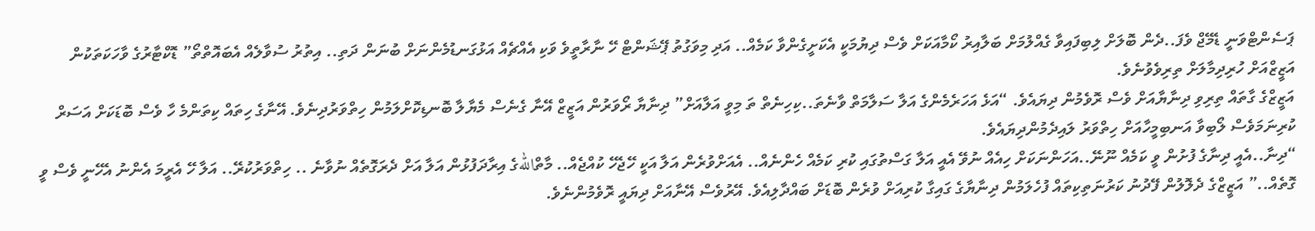ޕަސެންޓްވަނީ ޑެމޭޖް ވެފަ..ދެން ބޮލަށް ލިބިފައިވާ ގެއްލުމަށް ބަލާއިރު ކޯމާއަކަށް ވެސް ދިޔުމަކީ އެކަށީގެންވާ ކަމެއް.. އަދި މިވަގުތު ޕޭޝަންޓް ހޭ ނާރާތީވެ ވަކި އެއްޗެއް އަޅުގަނޑުމެންނަށް ބުނަން ދަތި.. އިތުރު ސުވާލެއް އެބައޮތްތޯ” ޑޮކްޓާރުގެ ވާހަކަތަކުން އަޒީޒްއަށް ހުރިދިމާލަށް ތިރިވެވުނެވެ.
އަޒީޒްގެ ގާތައް ތިރިވި ދިނާޔާއަށް ވެސް ރޮވެމުން ދިޔައެވެ. “އަޅެ އަހަރެމެންގެ އަލާ ސަލާމަތް ވާނެތަ..ކިހިނެތް ތަ މިވީ އަލާއަށް” ދިނާޔާ ރޯވަރުން އަޒީޒް އޭނާ ގެނެސް މެޔާލާ ބޮނޑިކޮށްލަމުން ހިތްވަރުދިނެވެ. އޭނާގެ ހިތައް ކިތަންމެ ހާ ވެސް ބޮޑަކަށް އަސަރް ކުރިނަމަވެސް ލޯބިވާ އަނބިމީހާއަށް ހިތްވަރު ލައިދެމުންދިޔައެވެ.
“ދިނާ..އެއީ ދިނާގެ ފުށުން ވީ ކަމެއް ނޫނޭ..އަހަންނަކަށް ހިއެއް ނުވޭ އެއީ އަލާ ގަސްތުގައި ކުރި ކަމެއް ހެންނެއް.. އެއަށްވުރެން އަލާ އަކީ ހޭޖެހޭ ކުއްޖެއް.. މާތްاللهގެ އިރާދަފުޅުން އަލާ އަށް ދެރަގޮތެއް ނުވާނެ .. ހިތްވަރުކުރޭ.. އަލާ ހޭ އެރީމަ އެންނު އެހޭނީ ވެސް ވީ ގޮތެއް..” އަޒީޒްގެ ދެލޮލުން ފޭދުނު ކަރުނަތިކިތައް ފުހެލަމުން ދިނާޔާގެ ގައިގާ ކުރިއަށް ވުރެން ބޮޑަށް ބައްދާލިއެވެ. އޭރުވެސް އޭނާއަށް ދިޔައީ ރޮވެމުންނެވެ.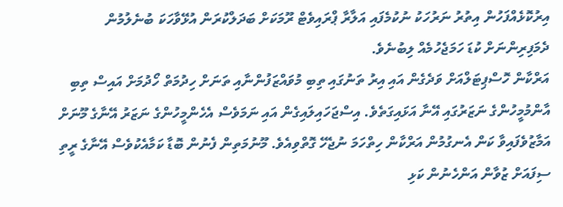އިރުކޮޅެއްފަހުން އިތުރު ނަރުހަކު ނުކުމެފައި އަލާރާ ޕްރައިވެޓް ރޫމަކަށް ބަދަލްކުރަން އުޅޭވާހަކަ ބުނެލުމުން  ދެމަފިރިންނަށް ކުޑަ ހަމަޖެހުމެއް ލިބުނެވެ.
އަރްކާން ހޮސްޕިޓަލްއަށް ވަދެގެން އައި އިރު ތަނުގައި ތިބި މުވައްޒަފުންނާއި ތަނަށް ހިދުމަތް ހޯދުމަށް އައިސް ތިބި އާންމުމީހުންގެ ނަޒަރުގައި އޭނާ އަޅައިގަތެވެ. އިސްޖަހައިލައިގެން އައި ނަމަވެސް އެހެންމީހުންގެ ނަޒަރު އޭނާގެ މޫނަށް އަމާޒުވެފައިވާ ކަން އެނގުމުން އަރްކާން ހިތްހަމަ ނުޖެހޭ ގޮތްވިއެވެ. މޫނުމަތިން ފެނުން ބޮޑާ ކަމާއެކުވެސް އޭނާގެ ރީތި ސިފައަށް ޒުވާން އަންހެނުން ކަޅި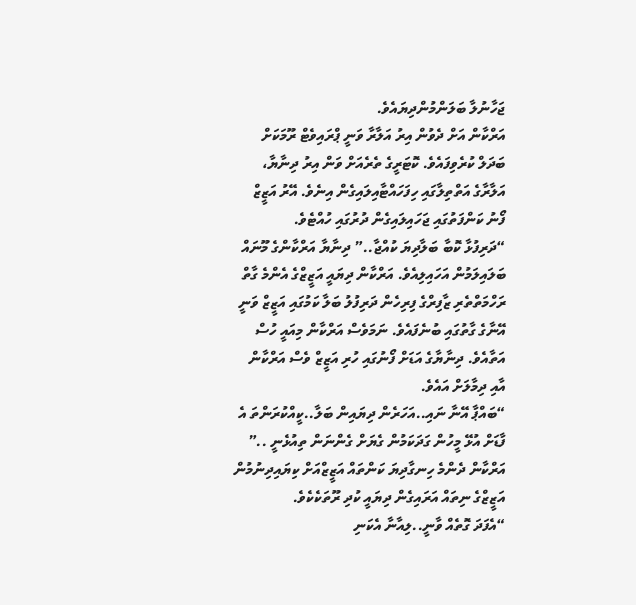ޖަހާނުލާ ބަލަންމުންދިޔައެވެ.
އަރްކާން އަށް ދެވުން އިރު އަލާރާ ވަނީ ޕްރައިވެޓް ރޫމަކަށް ބަދަލް ކުރެވިފައެވެ. ކޮޓަރީގެ ތެރެއަށް ވަން އިރު ދިނާޔާ، އަލާރާގެ އަތްތިލާގައި ހިފަހައްޓާއިލައިގެން އިނެވެ. އޭރު އަޒީޒް ފޯނު ކަންފަތުގައި ޖަހައިލައިގެން ދުރުގައި ހުއްޓެވެ.
“ދަރިފުޅާ ކޮބާ ބަލާދިޔަ ކުއްޖާ..” ދިނާޔާ އަރްކާންގެ މޫނައް ބަލައިލަމުން އަހައިލިއެވެ. އަރްކާން ދިޔައީ އަޒީޒްގެ އެންމެ ގާތް ރަހްމަތްތެރި ޒާފިރްގެ ފިރިހެން ދަރިފުލު ބަލާ ކަމުގައި އަޒީޒް ވަނީ އޭނާގެ ގާތުގައި ބުނެފައެވެ. ނަމަވެސް އަރްކާން މިއައީ ހުސް އަތާއެވެ. ދިނާޔާގެ އަޑަށް ފޯނުގައި ހުރި އަޒީޒް ވެސް އަރްކާން އާއި ދިމާލަށް އައެވެ.
“ބައްޕާ އޭނާ ނައި..އަހަރެން ދިޔައިން ބަލާ..ކީއްކުރަންތަ އެ ފާޑަށް އުޅޭ މީހުން ގަދަކަމުން ގެޔަށް ގެންނަން ތިއުޅެނީ ..” އަރްކާން ދެންމެ ހިނގާދިޔަ ކަންތައް އަޒީޒްއަށް ކިޔައިދިނުމުން އަޒީޒްގެ ނިތައް އަރައިގެން ދިޔައީ ކުދި ރޫތަކެކެވެ.
“އެފަދަ ގޮތެއް ވާނީ..ލިއާނާ އެކަނި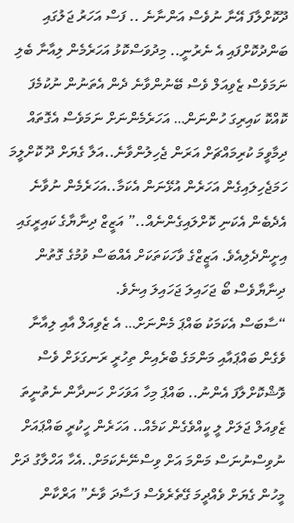ދޫކޮށްލާފަ އޭނާ ނުވެސް އަންނާނެ .. ފަސް އަހަރު ޖަލުގައި ބަންދުކޮށްފައި އެ ނެރުނީ.. މިދުވަސްކޮޅު އަހަރެމެން ލިއާނާ ބެލި ނަމަވެސް ޒެވިއަލް ވެސް ބޭނުންވާނެ ދެން އެތަނުން ނުކުމެފަ ކޮއްކޮ ކައިރިގަ ހުންނަން… އަހަރެމެންނަށް ނަމަވެސް އެގޮތައް ދިމާވީމަ ކުރިމައްޗަށް އަރަން ޖެހިލުންވާނެ..އަލާ ގެޔަށް ދޫ ކޮށްލީމަ ހަމަޖެހިލައިގެން އަހަރެން އުޅޭނަން އެކަމާ..އަހަރެމެން ނުވާނެ އެދެބެން އެކަނި ކޮށްލައިގެންނެއް..” އަޒީޒް ދިނާޔާގެ ކައިރީގައި އިށީންދެލިއެވެ. އަޒީޒްގެ ވާހަކަތަކަށް އެއްބަސް ވުމުގެ ގޮތުން ދިނާޔާވެސް ބޯ ޖަހައިލަ ޖަހައިލަ އިނެވެ.
“ސާބަސް އެކަމަކު ބައްޕަ މެންނަށް… އެ ޒެވިއަލް އާއި ލިއާނާ ވެގެން ބައްޕައާއި މަންމަގެ ބްރެއިން ތިހުރީ ރަނގަޅަށް ވެސް ވޮޝްކޮށްލާފަ އެންނު.. ބައްޕަ މިހާ އަވަހަށް ހަނދާން ނެތުނީތަ ޒެވިއަލް ޖަލަށް ލީ ކީއްވެގެން ކަމެއް.. އަހަރެން ހީކުރީ ބައްޕައަށް ނުވިސްނުނަސް މަންމަ އަށް ވިސްނޭނެކަމަށް..އެހާ އަހްލާގު ދަށް މީހުން ގެޔަށް ވެއްދީމަ ގޭތެރެވެސް ފަސާދަ ވާނެ” އަރްކާން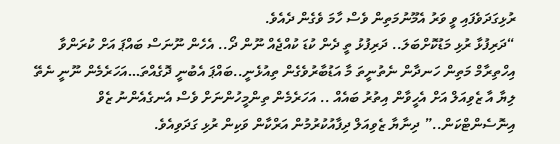ރުޅިގަދަވެފައި ވީ ވަރު އެމޫނުމަތިން ވެސް ހާމަ ވެގެން ދެއެވެ.
“ދަރިފުޅާ ރުޅި މަޑުކޮށްބަލަ.. ދަރިފުޅު ތީ ދެން ކުޑަ ކުއްޖެއް ނޫން ދޯ.. އެހެން ނޫނަސް ބައްޕަ އަށް ކުރަންވާ އިހްތިރާމް މަތިން ހަނދާން ނެތުނީތަ މާ އަޑުބާރުވެގެން ތިއުޅެނީ..ބައްޕަ އެބުނީ ދޮގެއްތަ…އަހަރެމެން ނޫނީ ނެތޭ ލިޔާ އާ ޒެވިއަލް އަށް އެހީވާން އިތުރު ބައެއް .. އަހަރެމެން ތިންމީހުންނަށް ވެސް އެނގެއެންނު ޒެވް އިނޮސެންޓްކަން..” ދިނާޔާ ޒެވިއަލް ދިފާއުކުރުމުން އަރްކާން ވަކިން ރުޅި ގަދަވިއެވެ.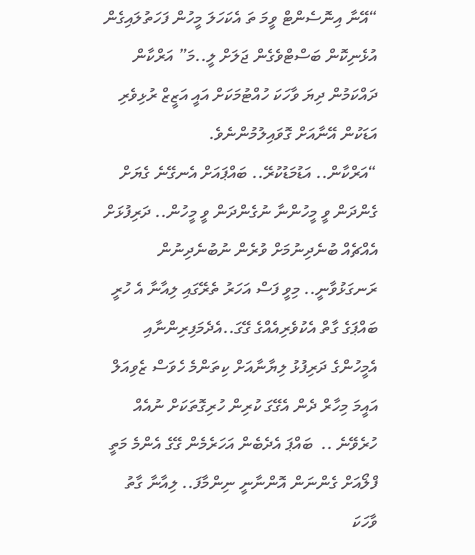“އޭނާ އިނޮސެންޓް ވީމަ ތަ އެކަހަލަ މީހުން ފަހަތުލައިގެން އުޅެނިކޮން ބަސްޓްވެގެން ޖަލަށް ލީ..މަ” އަރްކާން ދައްކަމުން ދިޔަ ވާހަކަ ހުއްޓުމަކަށް އައީ އަޒީޒް ރުޅިވެރި އަޑަކުން އޭނާއަށް ގޮވައިލުމުންނެވެ.
“އަރްކާން.. އަޑުމަޑުކުރޭ.. ބައްޕައަށް އެނގޭނެ ގެޔަށް ގެންދަން ވީ މީހުންނާ ނުގެންދަން ވީ މީހުން.. ދަރިފުޅަށް އެއްޗެއް ބުނެދިނުމަށް ވުރެން ނުބުނެދިނުން ރަނގަޅުވާނީ.. މިވީ ފަސް އަހަރު ތެރޭގައި ލިއާނާ އެ ހުރީ ބައްޕަގެ ގާތް އެކުވެރިއެއްގެ ގޭގަ..އެދެމަފިރިންނާއި އެމީހުންގެ ދަރިފުޅު ލިޔާނާއަށް ކިތަންމެ ހެވަސް ޒެވިއަލް އައީމަ މިހާރް ދެން އެގޭގަ ކުރިން ހުރިގޮތަކަށް ނުއެއް ހުރެވޭނެ ..  ބައްޕަ އެދެބެން އަހަރެމެން ގޭގެ އެންމެ މަތީ ފްލޯއަށް ގެންނަން އޮންނާނީ ނިންމާފަ.. ލިއާނާ ގާތު ވާހަކަ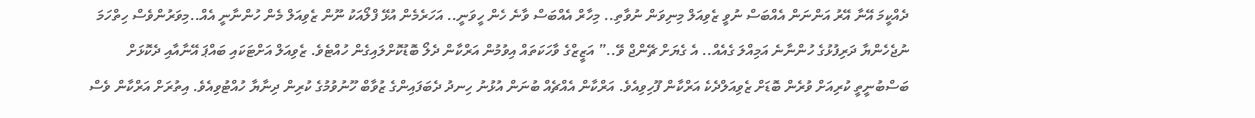ދެއްކީމަ އޭނާ އޭރު އަންނަން އެއްބަސް ނުވީ ޒެވިއަލް މިނިވަން ނުވާތި.. މިހާރް އެއްބަސް ވާނެ ހެން ހީވަނީ.. އަހަރެމެން އުޅޭ ފްލޯއަކު ނޫން ޒެވިއަލް މެން ހުންނާނީ އެއް..މިވަރުންވެސް ހިތްހަމަ ނުޖެހެންޔާ ދަރިފުޅުގެ ހުންނާނެ އަމިއްލަ ގެއެއް.. އެ ގެޔަށް ޗޭންޖް ވޭ..” އަޒީޒްގެ ވާހަކަތައް އިވުމުން އަރްކާން ދެލޯ ބޮޑުކޮށްލައިގެން ހުއްޓެވެ. ޒެވިއަލް އަށްޓަކައި ބައްޕަ އޭނާއާއި ދެކޮޅަށް ބަސްބުނީތީ ކުރިއަށް ވުރެން ބޮޑަށް ޒެވިއަލްދެކެ އަރްކާން ފޫހިވިއެވެ. އަރްކާން އެއްޗެއް ބުނަން އުޅުނު ހިނދު ދެބަފައިންގެ ޒުވާބް ހޫނުވުމުގެ ކުރިން ދިނާޔާ ހުއްޓުވިއެވެ. އިތުރަށް އަރްކާން ވެސް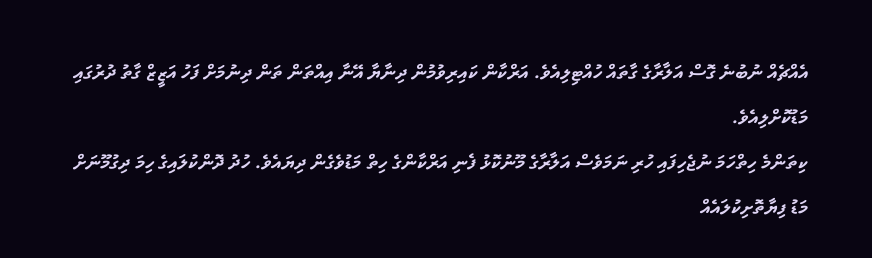އެއްޗެއް ނުބުނެ ގޮސް އަލާރާގެ ގާތައް ހުއްޓިލިއެވެ. އަރްކާން ކައިރިވުމުން ދިނާޔާ އޭނާ އިއްތަން ތަން ދިނުމަށް ފަހު އަޒީޒް ގާތު ދުރުގައި މަޑުކޮށްލިއެވެ.
ކިތަންމެ ހިތްހަމަ ނުޖެހިފައި ހުރި ނަމަވެސް އަލާރާގެ މޫނުކޮޅު ފެނި އަރްކާންގެ ހިތް މަޑުވެގެން ދިޔައެވެ. ހުދު ދޮންކުލައިގެ ހިމަ ދިގުމޫނަށް މަޑު ފިޔާތޮށިކުލައެއް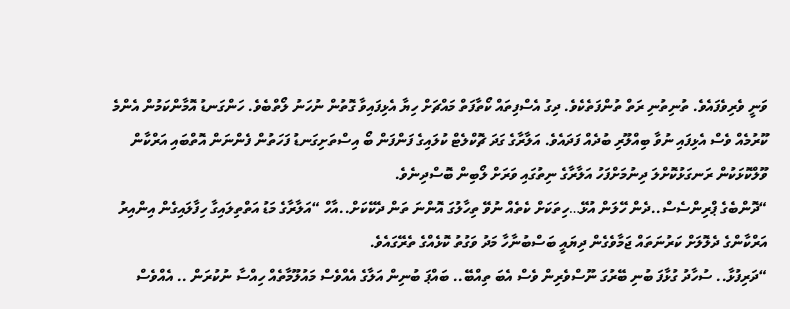ވަނީ ވެރިވެފައެވެ. ތުނިތުނި ރަތް ތުންފަތެކެވެ. ދިގު އެސްފިތައް ކޯތާފަތް މައްޗަށް ހިޔާ އެޅިފައިވާ ގޮތުން ނުހަނު ލޯތްބެވެ. ހަންގަނޑު އޮމާންކަމުން އެންމެ ކޫރުމެއް ވެސް އެޅިފައި ނުވާ ބިއްލޫރި ބުދެއް ފަދައެވެ. އަލާރާގެ ގަދަ ޗޮކްލެޓް ކުލައިގެ ފަންފަން ބޯ އިސްތަށިގަނޑު ފަހަތުން ފެންނަން އޮތްބައި އަރްކާން ވޫލްކޮޅަކުން ރަނގަޅުކޮށްލަ ދިނުމަށްފަހު އަލާރާގެ ނިތުގައި ވަރަށް ލޯބިން ބޮސްދިނެވެ.
“ދޮންބެގެ ޕްރިންސެސް..ދެން ހޭލަން އުޅޭ…ހިތަކަށް ކެތެއް ނުވޭ ތިހާލުގަ އޮންނަ ތަން ދެކޭކަށް..އާހް “އަލާރާގެ މަޑު އަތްތިލައިގާ ހިފާލައިގެން އިންއިރު އަރްކާންގެ ދެލޮލަށް ކަރުނަތައް ޖަމާވެގެން ދިޔައީ ބަސްބުނާހާ މަދު ވަގުތު ކޮޅެއްގެ ތެރޭގައެވެ.
“ދަރިފުޅާ.. ސުހާދު ގުޅާފަ ބުނި ބޭރުގަ ނޫސްވެރިން ވެސް އެބަ ތިއްބޭ.. ބައްޕަ ބުނިން އަލާގެ އެއްވެސް މައުލޫމާތެއް ހިއްސާ ނުކުރަން .. އެއްވެސް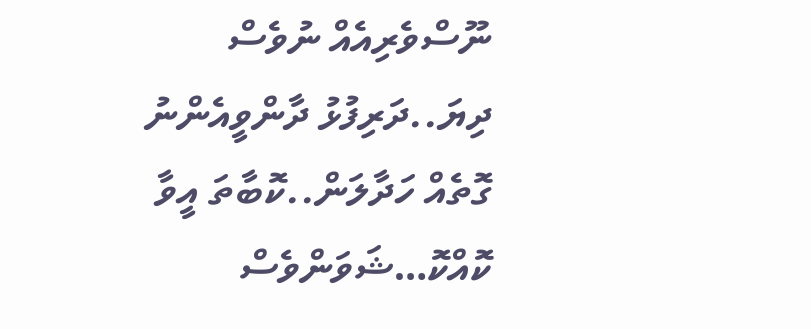ނޫސްވެރިއެއް ނުވެސް ދިޔަ..ދަރިފުޅު ދާންވީއެންނު  ގޮތެއް ހަދާލަން..ކޮބާތަ އީވާ ކޮއްކޮ…ޝަވަންވެސް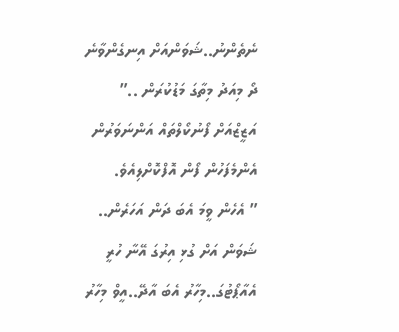ނެތެންނު..ޝަވަންއަށް އިނގެންވާނެ ދޯ މިއަދު މިތާގަ މަޑުކުރަން ..” އަޒީޒްއަށް ފޯނުކޯލްތައް އަންނަވަރުން އެންމެފަހުން ފޯން އޮފްކޮށްލިއެވެ.
” އެހެން ވީމަ އެބަ ދަން އަހަރެން.. ޝަވަން އަށް ގުޅި އިރުގަ އޭނާ ހުރީ އެއާޕޯޓުގަ..މިހާރު އެބަ އާދޭ..އީވް މިހާރު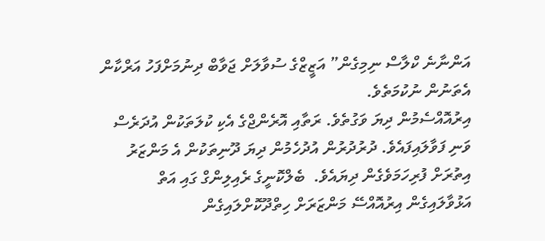އަންނާނެ ކްލާސް ނިމިގެން” އަޒީޒްގެ ސުވާލަށް ޖަވާބް ދިނުމަށްފަހު އަރްކާން އެތަނުން ނުކުމަތެވެ.
އިރުއޮއްސެމުން ދިޔަ ވަގުތެވެ. ރަތާއި އޮރެންޖްގެ އެކި ކުލަތަކުން އުދަރެސް ވަނި ފަވާލައިފައެވެ. ދުރުދުރުން އުދުހެމުން ދިޔަ ދޫނިތަކުން އެ މަންޒަރު އިތުރަށް ފުރިހަމަވެގެން ދިޔައެވެ.  ބެލްކޮނީގެ ރެއިލިންގް ގައި އަތް އަޅުވާލައިގެން އިރުއޮއްސޭ މަންޒަރަށް ހިތްދޫކޮށްލައިގެން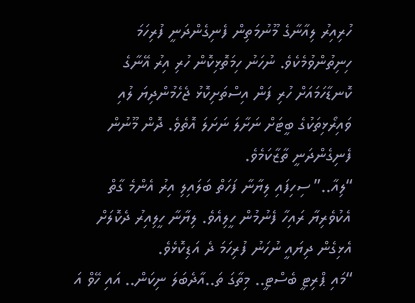ހުރިއިރު ލިއާނާގެ މޫނުމަތިން ފެނިގެންދަނީ ފުރިހަމަ ހިނިތުންވުމެކެވެ. ނުހަނު ހިމަތޮޅިކޮން ހުރި އިރު އޭނާގެ ކޮނޑާހަމައަށް ހުރި ފަން އިސްތަށިކޮޅު ޖެހެމުންދިޔަ ލުއި ވައިރޯޅިތަކުގެ ބީޓަށް ނަށާލަ ނަށަލަ އޮތެވެ. ދޮން މޫނުން ފެނިގެންދަނީ ތާޒާކަމެވެ.
“ލިއާ..” ސިހިފައި ލިޔާނާ ފަހަތް ބަލައިލި އިރު އެންމެ ގާތް އެކުވެރިޔާ ރައިހާ ފެނުމުން ހީލިއެވެ. ލިޔާނާ ހީލިއިރު ދެކޮލަށް އެޅިގެން ދިޔައީ ނުހަނު ފުރިހަމަ ދެ އަޑިކޮޅެވެ.
“މައި ޕްރިޓީ ބެސްޓީ.. މިތާގަ ތަ..އާދެބަލަ ނިކަން.. އައި ހޭވް އަ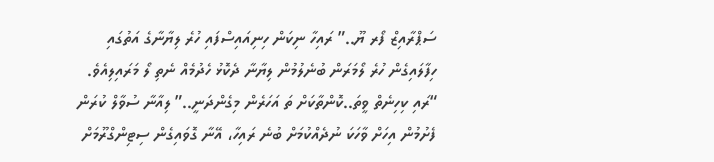ސަޕްރާއިޒް ފޯރ ޔޫ..” ރައިހާ ނިކަން ހިނިއައިސްފައި ހުރެ ލިޔާނާގެ އަތުގައި ހިފާލައިގެން ހުރެ ލޯމަރަން ބުނެލުމުން ލިޔާނާ ދެކޮޅު ހެދުމެއް ނެތި ލޯ މަރައިލިއެވެ.
“ރައި ކިހިނެތް ވީތަ..ކޮންތާކަށް ތަ އަހަރެން މިގެންދަނީ..” ލިއާނާ ސުވާލް ކުރަން ފެށުމުން އިހަށް ވާހަކަ ނުދެއްކުމަށް ބުނެ ރައިހާ، އޭނާ ގޮވައިގެން ސިޓިންގްރޫމަށް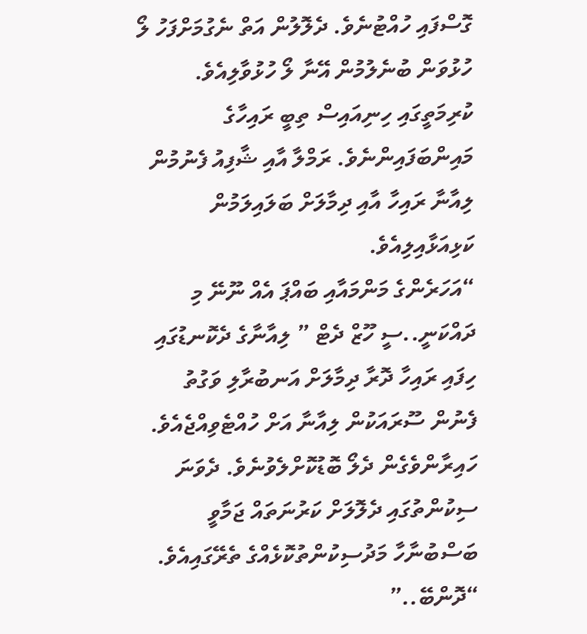ގޮސްފައި ހުއްޓުނެވެ. ދެލޮލުން އަތް ނެގުމަށްފަހު ލޯ ހުޅުވަން ބުނެލުމުން އޭނާ ލޯ ހުޅުވާލިއެވެ. ކުރިމަތީގައި ހިނިއައިސް ތިބީ ރައިހާގެ މައިންބަފައިންނެވެ. ރަމްލާ އާއި ޝާފިއު ފެނުމުން ލިއާނާ ރައިހާ އާއި ދިމާލަށް ބަލައިލަމުން ކަޅިއަޅާއިލިއެވެ.
“އަހަރެންގެ މަންމައާއި ބައްޕަ އެއް ނޫނޭ މި ދައްކަނީ..ސީ ހޫޒް ދެޓް ” ލިއާނާގެ ދެކޮނޑުގައި ހިފައި ރައިހާ ދޮރާ ދިމާލަށް އަނބުރާލި ވަގުތު ފެނުން ސޫރައަކުން ލިއާނާ އަށް ހުއްޓެވިއްޖެއެވެ. ހައިރާންވެގެން ދެލޯ ބޮޑުކޮށްލެވުނެވެ. ދެވަނަ ސިކުންތުގައި ދެލޮލަށް ކަރުނަތައް ޖަމާވީ ބަސްބުނާހާ މަދުސިކުންތުކޮޅެއްގެ ތެރޭގައިއެވެ.
“ދޮންބޭ..”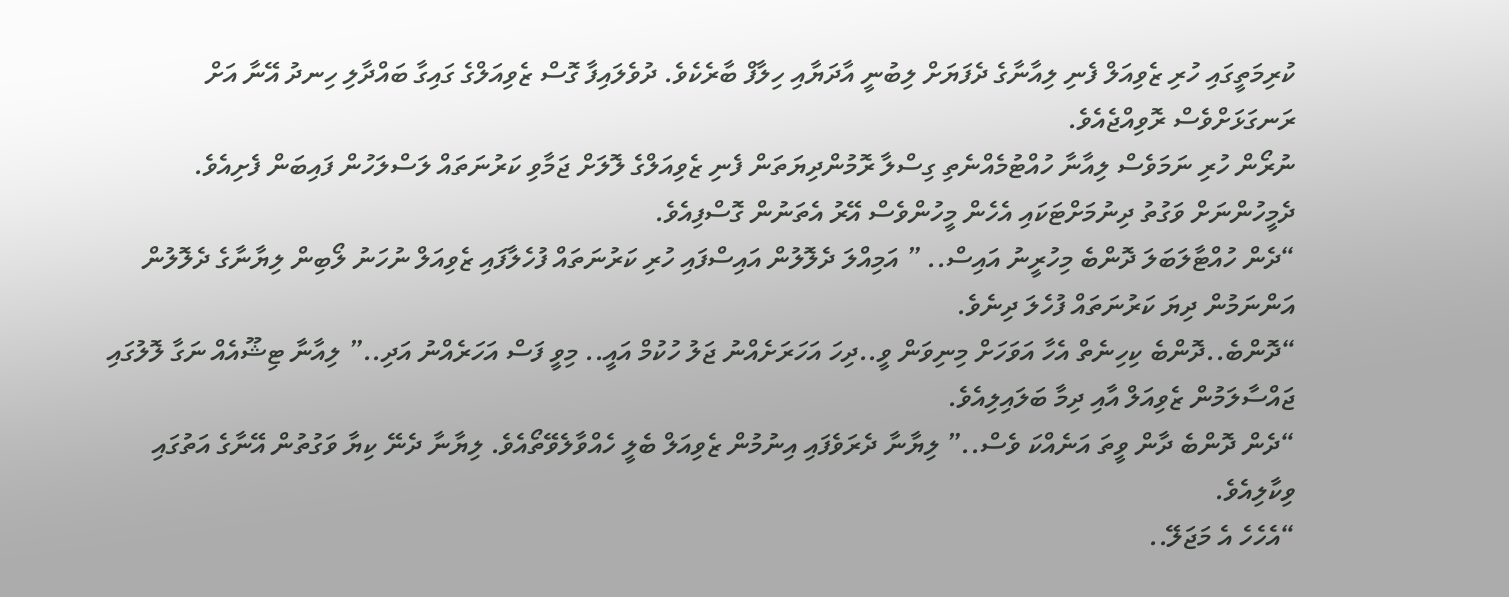ކުރިމަތީގައި ހުރި ޒެވިއަލް ފެނި ލިއާނާގެ ދެފަޔަށް ލިބުނީ އާދަޔާއި ހިލާފް ބާރެކެވެ. ދުވެލައިފާ ގޮސް ޒެވިއަލްގެ ގައިގާ ބައްދާލި ހިނދު އޭނާ އަށް ރަނގަޅަށްވެސް ރޮވިއްޖެއެވެ.
ނުރޯން ހުރި ނަމަވެސް ލިއާނާ ހުއްޓުމެއްނެތި ގިސްލާ ރޮމުންދިޔަތަން ފެނި ޒެވިއަލްގެ ލޮލަށް ޖަމާވި ކަރުނަތައް ލަސްލަހުން ފައިބަން ފެށިއެވެ. ދެމީހުންނަށް ވަގުތު ދިނުމަށްޓަކައި އެހެން މީހުންވެސް އޭރު އެތަނުން ގޮސްފިއެވެ.
“ދެން ހުއްޓާލަބަލަ ދޮންބެ މިހުރީނު އައިސް.. ” އަމިއްލަ ދެލޮލުން އައިސްފައި ހުރި ކަރުނަތައް ފުހެލާފައި ޒެވިއަލް ނުހަނު ލޯބިން ލިޔާނާގެ ދެލޮލުން އަންނަމުން ދިޔަ ކަރުނަތައް ފުހެލަ ދިނެވެ.
“ދޮންބެ..ދޮންބެ ކިހިނެތް އެހާ އަވަހަށް މިނިވަން ވީ..ދިހަ އަހަރަށެއްނު ޖަލު ހުކުމް އައީ.. މިވީ ފަސް އަހަރެއްނު އަދި..” ލިއާނާ ޓިޝޫއެއް ނަގާ ލޮލުގައި ޖައްސާލަމުން ޒެވިއަލް އާއި ދިމާ ބަލައިލިއެވެ.
“ދެން ދޮންބެ ދާން ވީތަ އަނެއްކަ ވެސް..” ލިޔާނާ ދެރަވެފައި އިނުމުން ޒެވިއަލް ބެލީ ހެއްވާލެވޭތޯއެވެ. ލިޔާނާ ދެނޭ ކިޔާ ވަގުތުން އޭނާގެ އަތުގައި ވިކާލިއެވެ.
“އެހެހެ އެ މަޖަލޭ..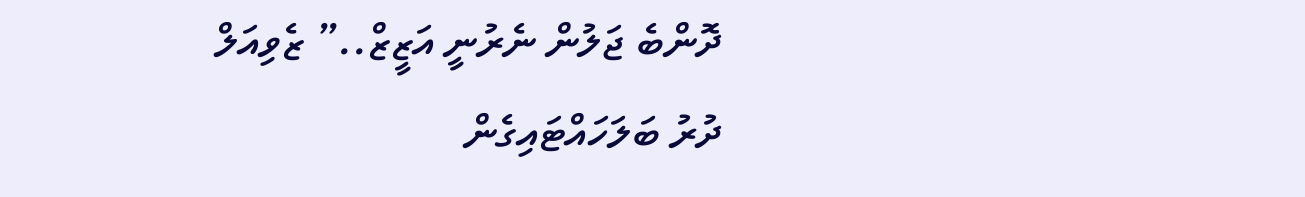ދޮންބެ ޖަލުން ނެރުނީ އަޒީޒް..” ޒެވިއަލް ދުރު ބަލަހައްޓައިގެން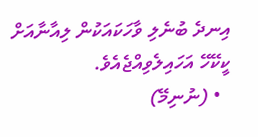އިނދެ ބުނެލި ވާހަކައަކުން ލިއާނާއަށް ކީކޭހޭ އަހައިލެވިއްޖެއެވެ.
  • (ނުނިމޭ)